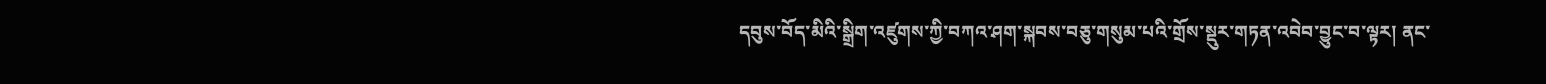དབུས་བོད་མིའི་སྒྲིག་འཛུགས་ཀྱི་བཀའ་ཤག་སྐབས་བཅུ་གསུམ་པའི་གྲོས་སྡུར་གཏན་འབེབ་བྱུང་བ་ལྟར། ནང་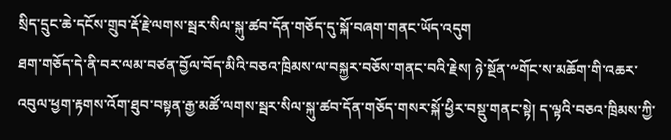སྲིད་དྲུང་ཆེ་དངོས་གྲུབ་རྡོ་རྗེ་ལགས་སྦར་སིལ་སྐུ་ཚབ་དོན་གཅོད་དུ་སྐོ་བཞག་གནང་ཡོད་འདུག
ཐག་གཅོད་དེ་ནི་བར་ལམ་བཙན་བྱོལ་བོད་མིའི་བཅའ་ཁྲིམས་ལ་བསྐྱར་བཅོས་གནང་བའི་རྗེས། ཉེ་སྔོན་༸གོང་ས་མཆོག་གི་འཆར་འབུལ་ཕྱག་རྟགས་འོག་ཐུབ་བསྟན་རྒྱ་མཚོ་ལགས་སྦར་སིལ་སྐུ་ཚབ་དོན་གཅོད་གསར་སྐོ་ཕྱིར་བསྡུ་གནང་སྟེ། ད་ལྟའི་བཅའ་ཁྲིམས་ཀྱི་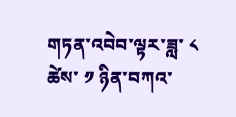གཏན་འབེབ་ལྟར་ཟླ་ ༨ ཚེས་ ༡ ཉིན་བཀའ་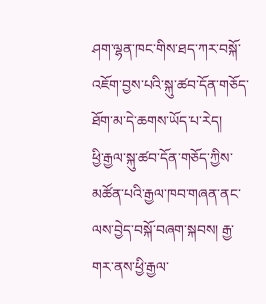ཤག་ལྷན་ཁང་གིས་ཐད་ཀར་བསྐོ་འཇོག་བྱས་པའི་སྐུ་ཚབ་དོན་གཅོད་ཐོག་མ་དེ་ཆགས་ཡོད་པ་རེད།
ཕྱི་རྒྱལ་སྐུ་ཚབ་དོན་གཅོད་ཀྱིས་མཚོན་པའི་རྒྱལ་ཁབ་གཞན་ནང་ལས་བྱེད་བསྐོ་བཞག་སྐབས། རྒྱ་གར་ནས་ཕྱི་རྒྱལ་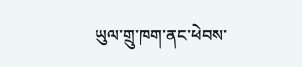ཡུལ་གྲུ་ཁག་ནང་ཕེབས་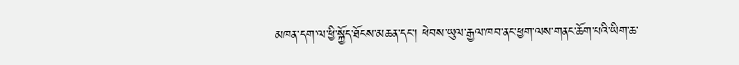མཁན་དག་ལ་ཕྱི་སྐྱོད་ཐོངས་མཆན་དང་། ཕེབས་ཡུལ་རྒྱལ་ཁབ་ནང་ཕྱག་ལས་གནང་ཆོག་པའི་ཡིག་ཆ་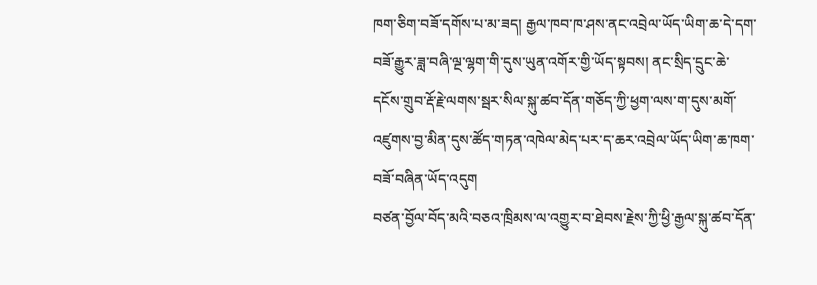ཁག་ཅིག་བཟོ་དགོས་པ་མ་ཟད། རྒྱལ་ཁབ་ཁ་ཤས་ནང་འབྲེལ་ཡོད་ཡིག་ཆ་དེ་དག་བཟོ་རྒྱུར་ཟླ་བཞི་ལྔ་ལྷག་གི་དུས་ཡུན་འགོར་གྱི་ཡོད་སྟབས། ནང་སྲིད་དྲུང་ཆེ་དངོས་གྲུབ་རྡོ་རྗེ་ལགས་སྦར་སིལ་སྐུ་ཚབ་དོན་གཅོད་ཀྱི་ཕྱག་ལས་ག་དུས་མགོ་འཛུགས་བྱ་མིན་དུས་ཚོད་གཏན་འཁེལ་མེད་པར་ད་ཆར་འབྲེལ་ཡོད་ཡིག་ཆ་ཁག་བཟོ་བཞིན་ཡོད་འདུག
བཙན་བྱོལ་བོད་མའི་བཅའ་ཁྲིམས་ལ་འགྱུར་བ་ཐེབས་རྗེས་ཀྱི་ཕྱི་རྒྱལ་སྐུ་ཚབ་དོན་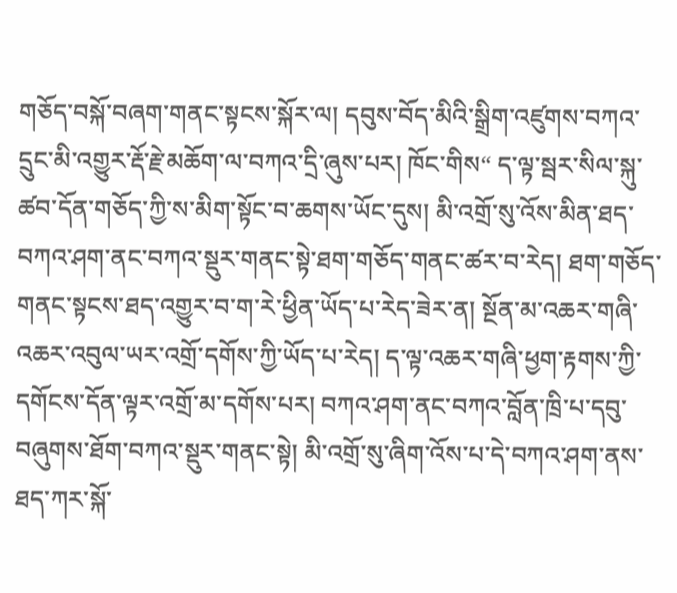གཅོད་བསྐོ་བཞག་གནང་སྟངས་སྐོར་ལ། དབུས་བོད་མིའི་སྒྲིག་འཛུགས་བཀའ་དྲུང་མི་འགྱུར་རྡོ་རྗེ་མཆོག་ལ་བཀའ་དྲི་ཞུས་པར། ཁོང་གིས“ ད་ལྟ་སྦར་སིལ་སྐུ་ཚབ་དོན་གཅོད་ཀྱི་ས་མིག་སྟོང་བ་ཆགས་ཡོང་དུས། མི་འགྲོ་སུ་འོས་མིན་ཐད་བཀའ་ཤག་ནང་བཀའ་སྡུར་གནང་སྟེ་ཐག་གཅོད་གནང་ཚར་བ་རེད། ཐག་གཅོད་གནང་སྟངས་ཐད་འགྱུར་བ་ག་རེ་ཕྱིན་ཡོད་པ་རེད་ཟེར་ན། སྔོན་མ་འཆར་གཞི་འཆར་འབུལ་ཡར་འགྲོ་དགོས་ཀྱི་ཡོད་པ་རེད། ད་ལྟ་འཆར་གཞི་ཕྱག་རྟགས་ཀྱི་དགོངས་དོན་ལྟར་འགྲོ་མ་དགོས་པར། བཀའ་ཤག་ནང་བཀའ་བློན་ཁྲི་པ་དབུ་བཞུགས་ཐོག་བཀའ་སྡུར་གནང་སྟེ། མི་འགྲོ་སུ་ཞིག་འོས་པ་དེ་བཀའ་ཤག་ནས་ཐད་ཀར་སྐོ་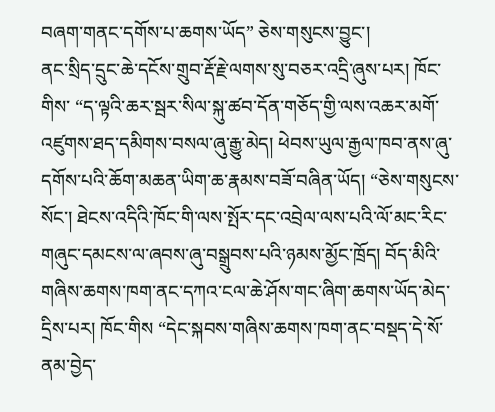བཞག་གནང་དགོས་པ་ཆགས་ཡོད” ཅེས་གསུངས་བྱུང་།
ནང་སྲིད་དྲུང་ཆེ་དངོས་གྲུབ་རྡོ་རྗེ་ལགས་སུ་བཅར་འདྲི་ཞུས་པར། ཁོང་གིས་ “ད་ལྟའི་ཆར་སྦར་སིལ་སྐུ་ཚབ་དོན་གཅོད་གྱི་ལས་འཆར་མགོ་འཛུགས་ཐད་དམིགས་བསལ་ཞུ་རྒྱུ་མེད། ཕེབས་ཡུལ་རྒྱལ་ཁབ་ནས་ཞུ་དགོས་པའི་ཆོག་མཆན་ཡིག་ཆ་རྣམས་བཟོ་བཞིན་ཡོད། “ཅེས་གསུངས་སོང་། ཐེངས་འདིའི་ཁོང་གི་ལས་སྤོར་དང་འབྲེལ་ལས་པའི་ལོ་མང་རིང་གཞུང་དམངས་ལ་ཞབས་ཞུ་བསྒྲུབས་པའི་ཉམས་མྱོང་ཁྲོད། བོད་མིའི་གཞིས་ཆགས་ཁག་ནང་དཀའ་ངལ་ཆེ་ཤོས་གང་ཞིག་ཆགས་ཡོད་མེད་དྲིས་པར། ཁོང་གིས “དེང་སྐབས་གཞིས་ཆགས་ཁག་ནང་བསྡད་དེ་སོ་ནམ་བྱེད་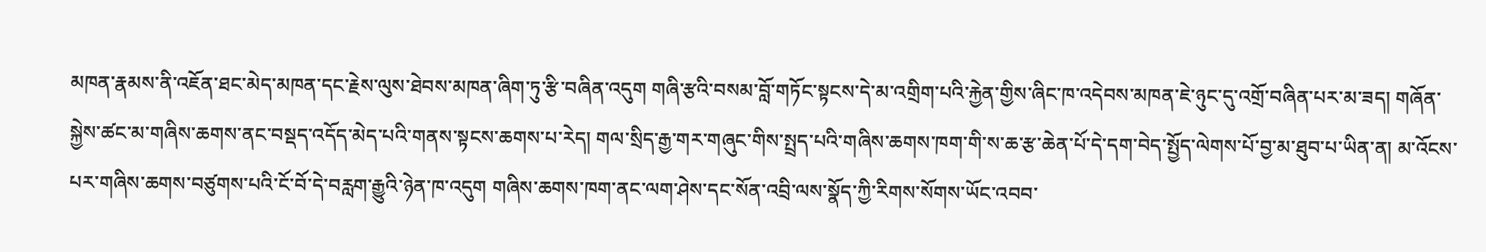མཁན་རྣམས་ནི་འཇོན་ཐང་མེད་མཁན་དང་རྗེས་ལུས་ཐེབས་མཁན་ཞིག་ཏུ་རྩི་བཞིན་འདུག གཞི་རྩའི་བསམ་བློ་གཏོང་སྟངས་དེ་མ་འགྲིག་པའི་རྐྱེན་གྱིས་ཞིང་ཁ་འདེབས་མཁན་ཇེ་ཉུང་དུ་འགྲོ་བཞིན་པར་མ་ཟད། གཞོན་སྐྱེས་ཚང་མ་གཞིས་ཆགས་ནང་བསྡད་འདོད་མེད་པའི་གནས་སྟངས་ཆགས་པ་རེད། གལ་སྲིད་རྒྱ་གར་གཞུང་གིས་སྤྲད་པའི་གཞིས་ཆགས་ཁག་གི་ས་ཆ་རྩ་ཆེན་པོ་དེ་དག་བེད་སྤྱོད་ལེགས་པོ་བྱ་མ་ཐུབ་པ་ཡིན་ན། མ་འོངས་པར་གཞིས་ཆགས་བཙུགས་པའི་ངོ་བོ་དེ་བརླག་རྒྱུའི་ཉེན་ཁ་འདུག གཞིས་ཆགས་ཁག་ནང་ལག་ཤེས་དང་སོན་འབྲི་ལས་སྣོད་ཀྱི་རིགས་སོགས་ཡོང་འབབ་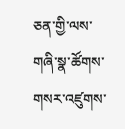ཅན་གྱི་ལས་གཞི་སྣ་ཚོགས་གསར་འཛུགས་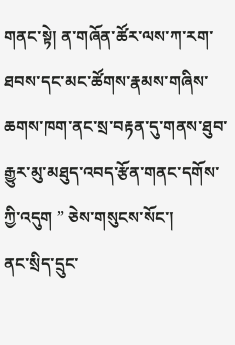གནང་སྟེ། ན་གཞོན་ཚོར་ལས་ཀ་རག་ཐབས་དང་མང་ཚོགས་རྣམས་གཞིས་ཆགས་ཁག་ནང་སྲ་བརྟན་དུ་གནས་ཐུབ་རྒྱུར་མུ་མཐུད་འབད་རྩོན་གནང་དགོས་ཀྱི་འདུག ” ཅེས་གསུངས་སོང་།
ནང་སྲིད་དྲུང་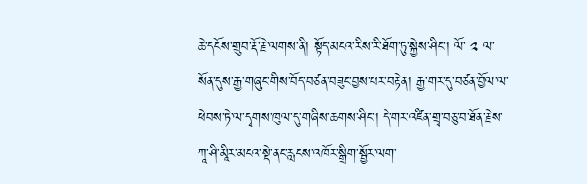ཆེ་དངོས་གྲུབ་རྡོ་རྗེ་ལགས་ནི། སྟོད་མངའ་རིས་རི་ཐོག་ཏུ་སྐྱེས་ཤིང་། ལོ་ ༢ ལ་སོན་དུས་རྒྱ་གཞུང་གིས་བོད་བཙན་བཟུང་བྱས་པར་བརྟེན། རྒྱ་གར་དུ་བཙན་བྱོལ་ལ་ཕེབས་ཏེ་ལ་དྭགས་ཁུལ་དུ་གཞིས་ཆགས་ཤིང་། དེ་གར་འཛིན་གྲྭ་བཅུ་བ་ཐོན་རྗེས་ཀཱ་ཤི་མཱིར་མངའ་སྡེ་ནང་རླངས་འཁོར་སྒྲིག་སྦྱོར་ལག་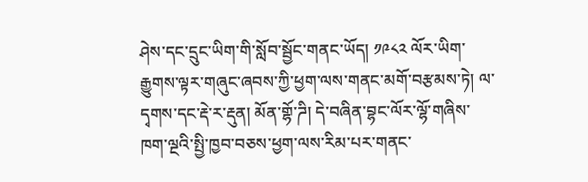ཤེས་དང་དྲུང་ཡིག་གི་སློབ་སྦྱོང་གནང་ཡོད། ༡༩༨༢ ལོར་ཡིག་རྒྱུགས་ལྟར་གཞུང་ཞབས་ཀྱི་ཕྱག་ལས་གནང་མགོ་བརྩམས་ཏེ། ལ་དྭགས་དང་རྡེ་ར་རྡུན། མོན་གྷོ་ཌི། དེ་བཞིན་བྷང་ལོར་ལྷོ་གཞིས་ཁག་ལྔའི་སྤྱི་ཁྱབ་བཅས་ཕྱག་ལས་རིམ་པར་གནང་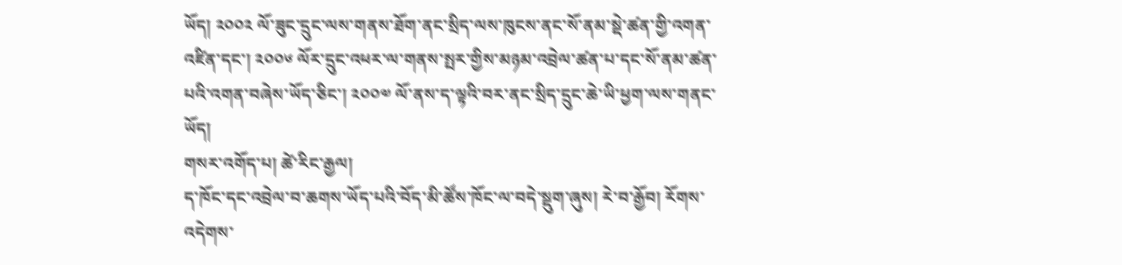ཡོད། ༢༠༠༢ ལོ་ཟུང་དྲུང་ལས་གནས་ཐོག་ནང་སྲིད་ལས་ཁུངས་ནང་སོ་ནམ་སྡེ་ཚན་གྱི་འགན་འཛིན་དང་། ༢༠༠༦ ལོར་དྲུང་འཕར་ལ་གནས་སྤར་གྱིས་མཉམ་འབྲེལ་ཚན་པ་དང་སོ་ནམ་ཚན་པའི་འགན་བཞེས་ཡོད་ཅིང་། ༢༠༠༧ ལོ་ནས་ད་ལྟའི་བར་ནང་སྲིད་དྲུང་ཆེ་ཡི་ཕྱག་ལས་གནང་ཡོད།
གསར་འགོད་པ། ཚེ་རིང་རྒྱལ།
ད་ཁོང་དང་འབྲེལ་བ་ཆགས་ཡོད་པའི་བོད་མི་ཚོས་ཁོང་ལ་བདེ་སྡུག་ཞུས། རེ་བ་རྒྱོབ། རོགས་འདེགས་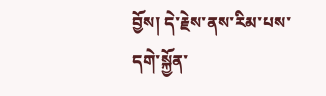བྱོས། དེ་རྗེས་ནས་རིམ་པས་དགེ་སྐྱོན་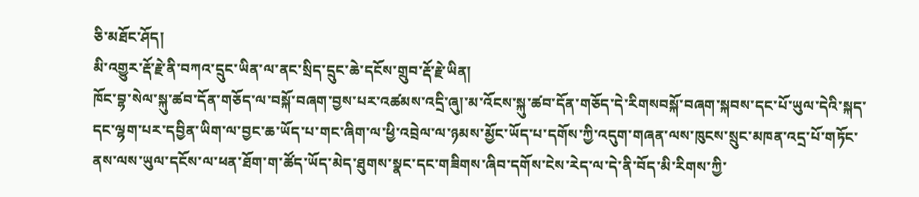ཅི་མཐོང་ཤོད།
མི་འགྱུར་རྡོ་རྗེ་ནི་བཀའ་དྲུང་ཡིན་ལ་ནང་སྲིད་དྲུང་ཆེ་དངོས་གྲུབ་རྡོ་རྗེ་ཡིན།
ཁོང་བྷ་སེལ་སྐུ་ཚབ་དོན་གཅོད་ལ་བསྐོ་བཞག་བྱས་པར་འཚམས་འདྲི་ཞུ།་མ་འོངས་སྐུ་ཚབ་དོན་གཅོད་དེ་རིགསབསྐོ་བཞག་སྐབས་དང་པོ་ཡུལ་དེའི་སྐད་དང་ལྷག་པར་དབྱིན་ཡིག་ལ་བྱང་ཆ་ཡོད་པ་གང་ཞིག་ལ་ཕྱི་འབྲེལ་ལ་ཉམས་མྱོང་ཡོད་པ་དགོས་ཀྱི་འདུག་གཞན་ལས་ཁུངས་སྲུང་མཁན་འདྲ་པོ་གཏོང་ནས་ལས་ཡུལ་དངོས་ལ་ཕན་ཐོག་ག་ཚོད་ཡོད་མེད་ཐུགས་སྣང་དང་གཟིགས་ཞིབ་དགོས་ངེས་རེད་ལ་དེ་ནི་བོད་མི་རིགས་ཀྱི་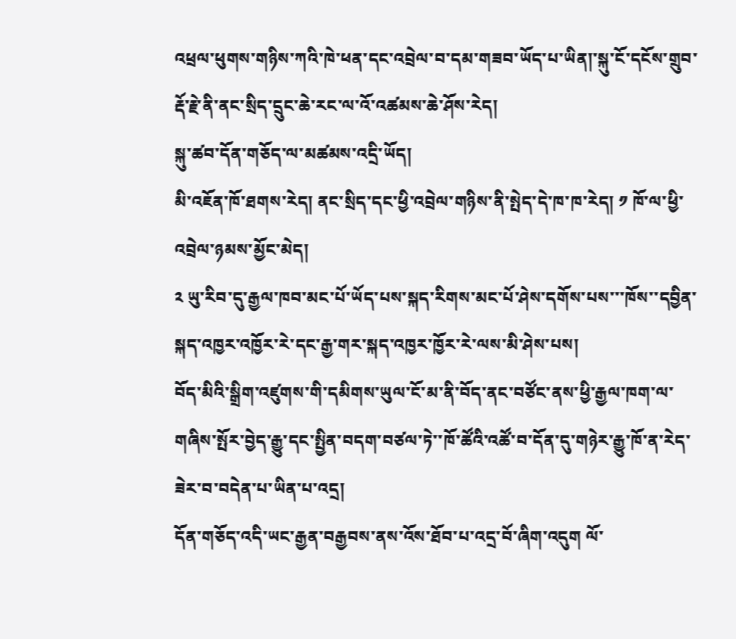འཕྲལ་ཕུགས་གཉིས་ཀའི་ཁེ་ཕན་དང་འབྲེལ་བ་དམ་གཟབ་ཡོད་པ་ཡིན།་སྐུ་ངོ་དངོས་གྲུབ་རྡོ་རྗེ་ནི་ནང་སྲིད་དྲུང་ཆེ་རང་ལ་འོ་འཚམས་ཆེ་ཤོས་རེད།
སྐུ་ཚབ་དོན་གཅོད་ལ་མཚམས་འདྲི་ཡོད།
མི་འཇོན་ཁོ་ཐགས་རེད། ནང་སྲིད་དང་ཕྱི་འབྲེལ་གཉིས་ནི་སྤེད་དེ་ཁ་ཁ་རེད། ༡ ཁོ་ལ་ཕྱི་འབྲེལ་ཉམས་མྱོང་མེད།
༢ ཡུ་རིབ་དུ་རྒྱལ་ཁབ་མང་པོ་ཡོད་པས་སྐད་རིགས་མང་པོ་ཤེས་དགོས་པས་་་ཁོས་་དབྱིན་སྐད་འཁྱར་འཁྱོར་རེ་དང་རྒྱ་གར་སྐད་འཁྱར་ཁྱོར་རེ་ལས་མི་ཤེས་པས།
བོད་མིའི་སྒྲིག་འཛུགས་གི་དམིགས་ཡུལ་ངོ་མ་ནི་བོད་ནང་བཙོང་ནས་ཕྱི་རྒྱལ་ཁག་ལ་གཞིས་སྤོར་བྱེད་རྒྱུ་དང་སྤྱིན་བདག་བཙལ་ཏེ་་ཁོ་ཚོའི་འཚོ་བ་དོན་དུ་གཉེར་རྒྱུ་ཁོ་ན་རེད་ཟེར་བ་བདེན་པ་ཡིན་པ་འདྲ།
དོན་གཅོད་འདི་ཡང་རྒྱན་བརྒྱབས་ནས་འོས་ཐོབ་པ་འདྲ་བོ་ཞིག་འདུག ལོ་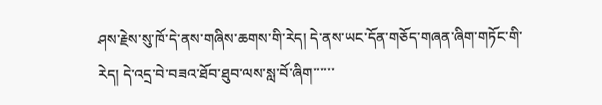ཤས་རྗེས་སུ་ཁོ་དེ་ནས་གཞིས་ཆགས་གི་རེད། དེ་ནས་ཡང་དོན་གཅོད་གཞན་ཞིག་གཏོང་གི་རེད། དེ་འདྲ་བེ་བཟའ་ཐོབ་ཐུབ་ལས་སླ་བོ་ཞིག་་་་་་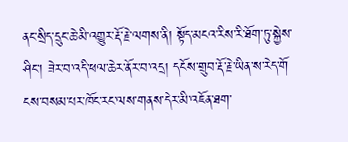ནང་སྲིད་དྲུང་ཆེ་མི་འགྱུར་རྡོ་རྗེ་ལགས་ནི། སྟོད་མངའ་རིས་རི་ཐོག་ཏུ་སྐྱེས་ཤིང་། ཟེར་བ་འདི་ཕལ་ཆེར་ནོར་བ་འདྲ། དངོས་གྲུབ་རྡོ་རྗེ་ཡིན་ས་རེད་གོ
ངས་བསམ་པར་ཁོང་རང་ལས་གནས་དེར་མི་འཇོན་ཐག་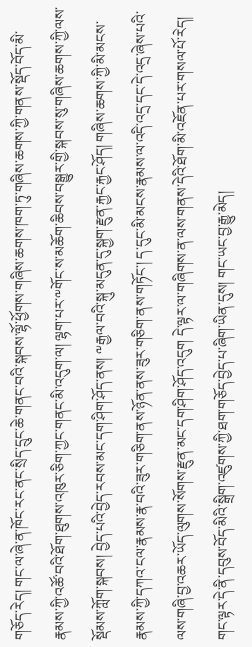གཅོད་རེད། གང་ལ་ཞེ་ན་ཁོང་རང་ནང་སྲིད་དྲུང་ཆེ་གནང་བའི་སྐབས་ལྷོ་ཕྱོགས་གཞིས་ཆགས་ཁག་ཏུ་གཞིས་ཆགས་ཀྱི་གནས་སྡོད་བོད་མི་རྣམས་ཀྱི་འཚོ་བའི་ཐོག་ཐུགས་འཁུར་ཅིག་ཀྱང་གནང་མི་འདུག་ལ། ལྷག་པར་༸གོང་ས་མཆོག་ཆིབས་བསྒྱུར་གྱི་སྐབས་སུ་གཞིས་ཆགས་ཀྱི་ལས་སྡོམས་ཀློག་སྐབས། བྱེད་པའི་བྱེད་རབས་མང་དག་ཤིག་ཤོད་ནས། ༸རྒྱལ་བའི་སྐུ་མདུན་དུ་སྐྱག་རྫུན་རྐྱང་རྐྱང་ཤོད། གཞིས་ཆགས་ཀྱི་མི་མངས་རྣམས་ཀྱི་དཀའ་ངལ་རྣམས་རྣ་བའི་ཟུར་གཅིག་ནས་ཉོན་ནས་ཟུར་གཅིག་ནས་གཏོང་། ད་དུང་མི་མངས་རྣམས་ལ་འདི་འདྲ་དང་དེ་འདྲ་ཞེས་པའི་ལས་གཞི་བྱ་འཆར་ཡོད་ལུགས་སོགས་རྫུན་མང་དག་ཤིག་ཤོད་འདུག དེ་ལྟར་ལ་གཞིགས་ན་ལས་གནས་དེའི་ཐོག་མི་འཇོན་པར་གསལ་པོ་རེད།
གང་ལྟར་དེ་ནི་དབུས་བོད་མིའི་སྒྲིག་འཛུགས་ཀྱི་ཐག་གཅོད་བྱེད་པ་ཞིག་ཡིན་དུས། གང་ཡང་བྱ་རྒྱུ་མེད།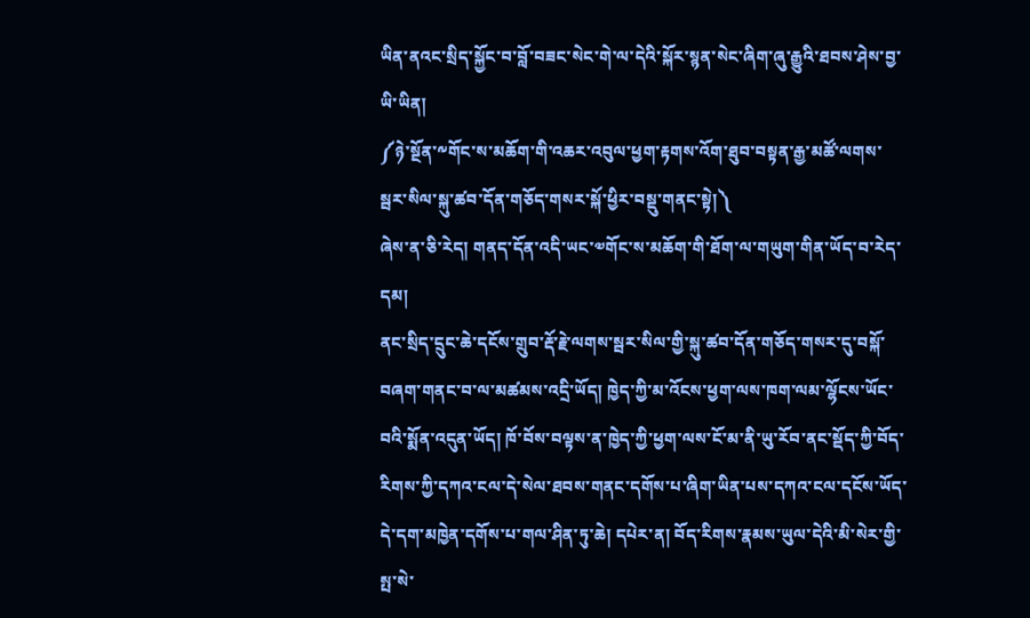ཡིན་ནའང་སྲིད་སྐྱོང་བ་བློ་བཟང་སེང་གེ་ལ་དེའི་སྐོར་སྙན་སེང་ཞིག་ཞུ་རྒྱུའི་ཐབས་ཤེས་བྱ་ཡི་ཡིན།
༼ཉེ་སྔོན་༸གོང་ས་མཆོག་གི་འཆར་འབུལ་ཕྱག་རྟགས་འོག་ཐུབ་བསྟན་རྒྱ་མཚོ་ལགས་སྦར་སིལ་སྐུ་ཚབ་དོན་གཅོད་གསར་སྐོ་ཕྱིར་བསྡུ་གནང་སྟེ།༽
ཞེས་ན་ཅི་རེད། གནད་དོན་འདི་ཡང་༧གོང་ས་མཆོག་གི་ཐོག་ལ་གཡུག་གིན་ཡོད་བ་རེད་དམ།
ནང་སྲིད་དྲུང་ཆེ་དངོས་གྲུབ་རྡོ་རྗེ་ལགས་སྦར་སིལ་གྱི་སྐུ་ཚབ་དོན་གཅོད་གསར་དུ་བསྐོ་བཞག་གནང་བ་ལ་མཚམས་འདྲི་ཡོད། ཁྱེད་ཀྱི་མ་འོངས་ཕྱག་ལས་ཁག་ལམ་ལྷོངས་ཡོང་བའི་སྨོན་འདུན་ཡོད། ཁོ་བོས་བལྟས་ན་ཁྱེད་ཀྱི་ཕྱག་ལས་ངོ་མ་ནི་ཡུ་རོབ་ནང་སྡོད་ཀྱི་བོད་རིགས་ཀྱི་དཀའ་ངལ་དེ་སེལ་ཐབས་གནང་དགོས་པ་ཞིག་ཡིན་པས་དཀའ་ངལ་དངོས་ཡོད་དེ་དག་མཁྱེན་དགོས་པ་གལ་ཤིན་ཏུ་ཆེ། དཔེར་ན། བོད་རིགས་རྣམས་ཡུལ་དེའི་མི་སེར་གྱི་སྤ་སེ་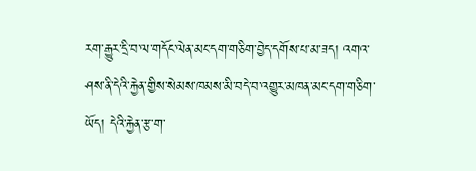རག་རྒྱུར་དྲི་བ་ལ་གདོང་ལེན་མང་དག་གཅིག་བྱེད་དགོས་པ་མ་ཟད། འགའ་ཤས་ནི་དེའི་རྐྱེན་གྱིས་སེམས་ཁམས་མི་བདེ་བ་འགྱུར་མཁན་མང་དག་གཅིག་ཡོད། དེའི་རྐྱེན་རྩ་ག་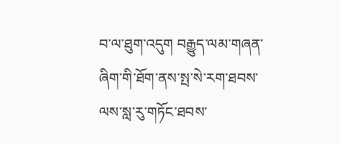བ་ལ་ཐུག་འདུག བརྒྱུད་ལམ་གཞན་ཞིག་གི་ཐོག་ནས་སྤ་སེ་རག་ཐབས་ལས་སླ་རུ་གཏོང་ཐབས་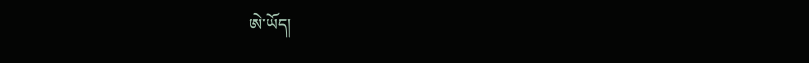ཨེ་ཡོད།